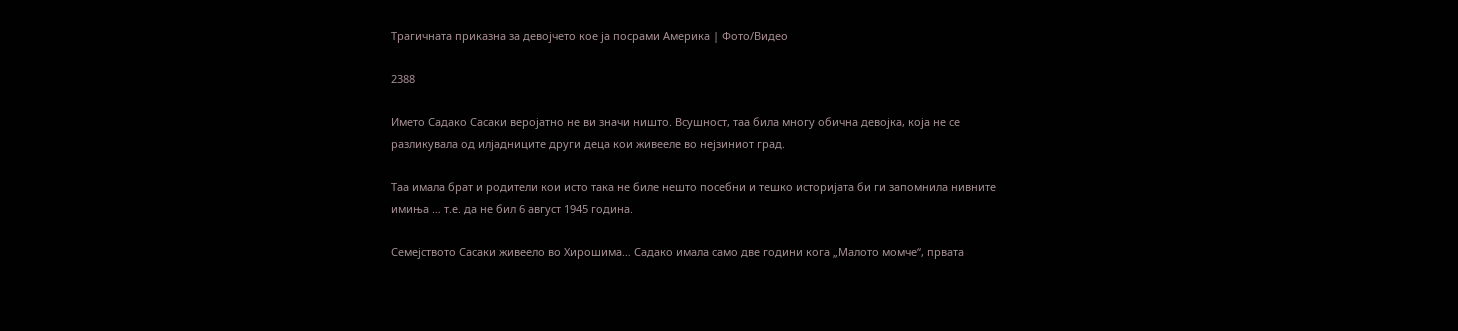Трагичната приказна за девојчето кое ја посрами Америка | Фото/Видео

2388

Името Садако Сасаки веројатно не ви значи ништо. Всушност, таа била многу обична девојка, која не се разликувала од илјадниците други деца кои живееле во нејзиниот град.

Таа имала брат и родители кои исто така не биле нешто посебни и тешко историјата би ги запомнила нивните имиња … т.е. да не бил 6 август 1945 година.

Семејството Сасаки живеело во Хирошима… Садако имала само две години кога „Малото момче“, првата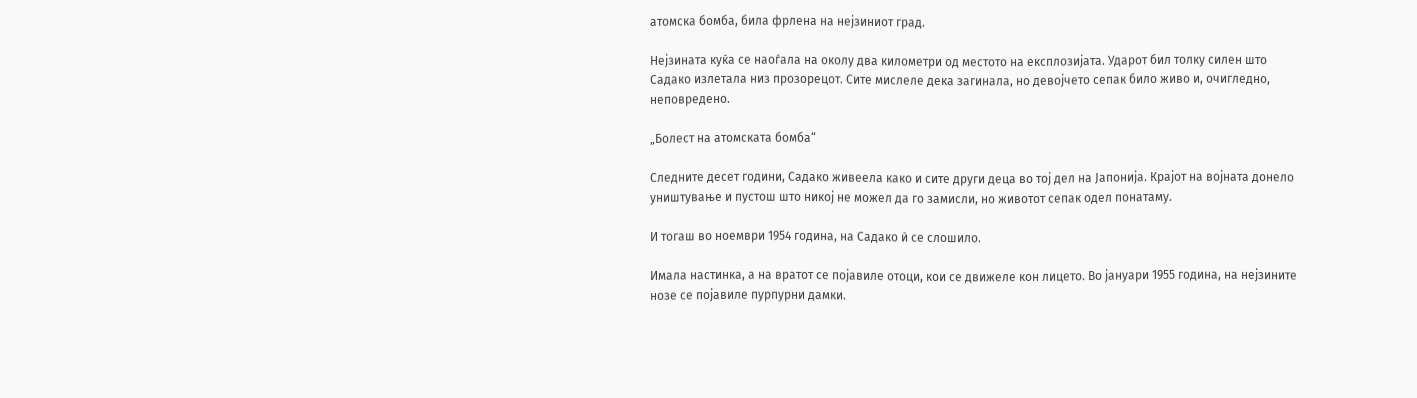атомска бомба, била фрлена на нејзиниот град.

Нејзината куќа се наоѓала на околу два километри од местото на експлозијата. Ударот бил толку силен што Садако излетала низ прозорецот. Сите мислеле дека загинала, но девојчето сепак било живо и, очигледно, неповредено.

„Болест на атомската бомба“

Следните десет години, Садако живеела како и сите други деца во тој дел на Јапонија. Крајот на војната донело уништување и пустош што никој не можел да го замисли, но животот сепак одел понатаму.

И тогаш во ноември 1954 година, на Садако ѝ се слошило.

Имала настинка, а на вратот се појавиле отоци, кои се движеле кон лицето. Во јануари 1955 година, на нејзините нозе се појавиле пурпурни дамки.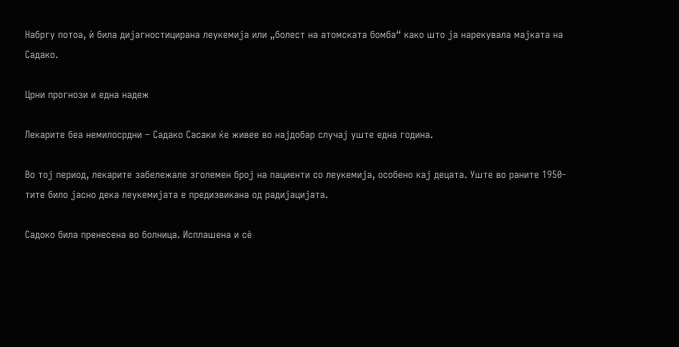Набргу потоа, ѝ била дијагностицирана леукемија или „болест на атомската бомба“ како што ја нарекувала мајката на Садако.

Црни прогнози и една надеж

Лекарите беа немилосрдни – Садако Сасаки ќе живее во најдобар случај уште една година.

Во тој период, лекарите забележале зголемен број на пациенти со леукемија, особено кај децата. Уште во раните 1950-тите било јасно дека леукемијата е предизвикана од радијацијата.

Садоко била пренесена во болница. Исплашена и сè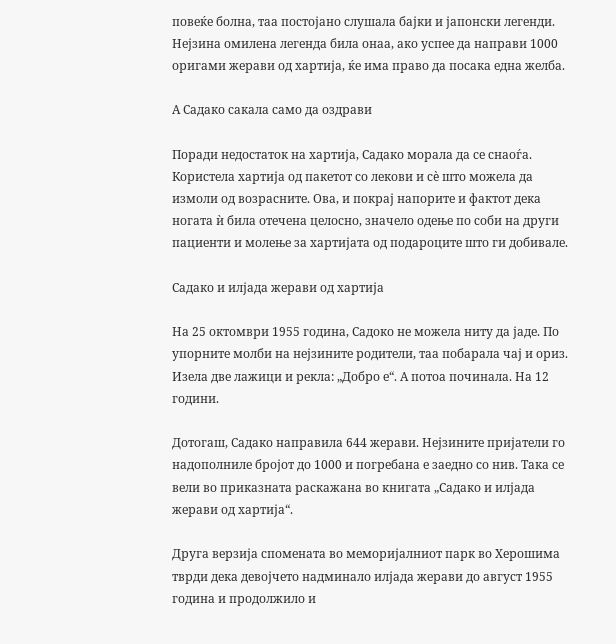повеќе болна, таа постојано слушала бајки и јапонски легенди. Нејзина омилена легенда била онаа, ако успее да направи 1000 оригами жерави од хартија, ќе има право да посака една желба.

А Садако сакала само да оздрави

Поради недостаток на хартија, Садако морала да се снаоѓа. Користела хартија од пакетот со лекови и сè што можела да измоли од возрасните. Ова, и покрај напорите и фактот дека ногата ѝ била отечена целосно, значело одење по соби на други пациенти и молење за хартијата од подароците што ги добивале.

Садако и илјада жерави од хартија

На 25 октомври 1955 година, Садоко не можела ниту да јаде. По упорните молби на нејзините родители, таа побарала чај и ориз. Изела две лажици и рекла: „Добро е“. А потоа починала. На 12 години.

Дотогаш, Садако направила 644 жерави. Нејзините пријатели го надополниле бројот до 1000 и погребана е заедно со нив. Така се вели во приказната раскажана во книгата „Садако и илјада жерави од хартија“.

Друга верзија спомената во меморијалниот парк во Херошима тврди дека девојчето надминало илјада жерави до август 1955 година и продолжило и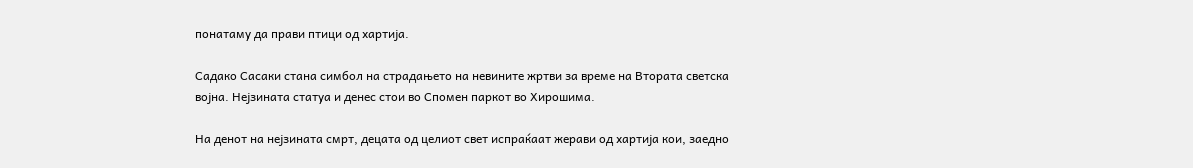понатаму да прави птици од хартија.

Садако Сасаки стана симбол на страдањето на невините жртви за време на Втората светска војна. Нејзината статуа и денес стои во Спомен паркот во Хирошима.

На денот на нејзината смрт, децата од целиот свет испраќаат жерави од хартија кои, заедно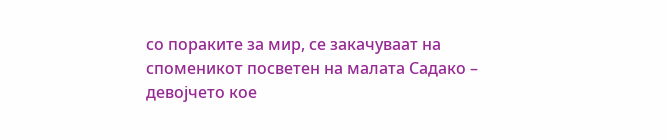со пораките за мир, се закачуваат на споменикот посветен на малата Садако – девојчето кое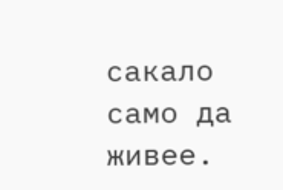сакало само да живее.